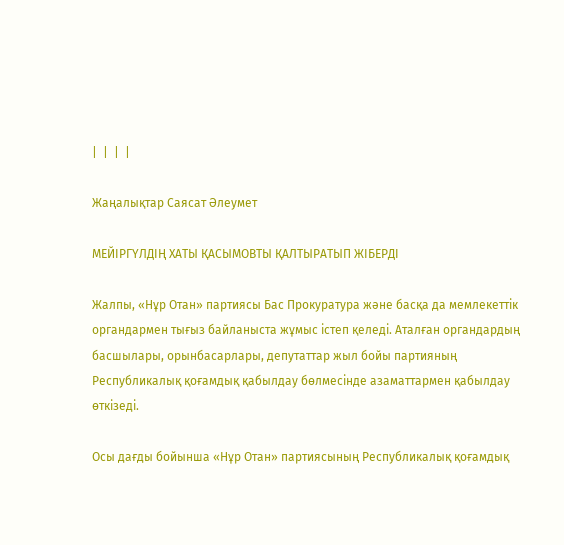|  |  |  |

Жаңалықтар Саясат Әлеумет

МЕЙІРГҮЛДІҢ ХАТЫ ҚАСЫМОВТЫ ҚАЛТЫРАТЫП ЖІБЕРДІ

Жалпы, «Нұр Отан» партиясы Бас Прокуратура және басқа да мемлекеттік органдармен тығыз байланыста жұмыс істеп қеледі. Аталған органдардың басшылары, орынбасарлары, депутаттар жыл бойы партияның Республикалық қоғамдық қабылдау бөлмесінде азаматтармен қабылдау өткізеді.

Осы дағды бойынша «Нұр Отан» партиясының Республикалық қоғамдық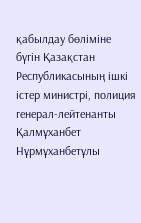қабылдау бөліміне бүгін Қазақстан Республикасының ішкі істер министрі, полиция генерал-лейтенанты Қалмұханбет Нұрмұханбетұлы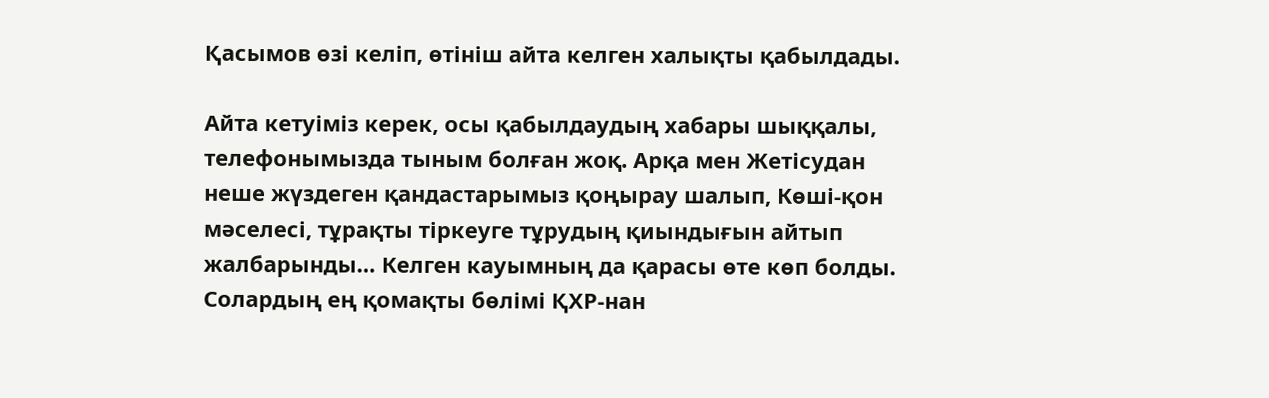Қасымов өзі келіп, өтініш айта келген халықты қабылдады.

Айта кетуіміз керек, осы қабылдаудың хабары шыққалы, телефонымызда тыным болған жоқ. Арқа мен Жетісудан неше жүздеген қандастарымыз қоңырау шалып, Көші-қон мәселесі, тұрақты тіркеуге тұрудың қиындығын айтып жалбарынды… Келген кауымның да қарасы өте көп болды. Солардың ең қомақты бөлімі ҚХР-нан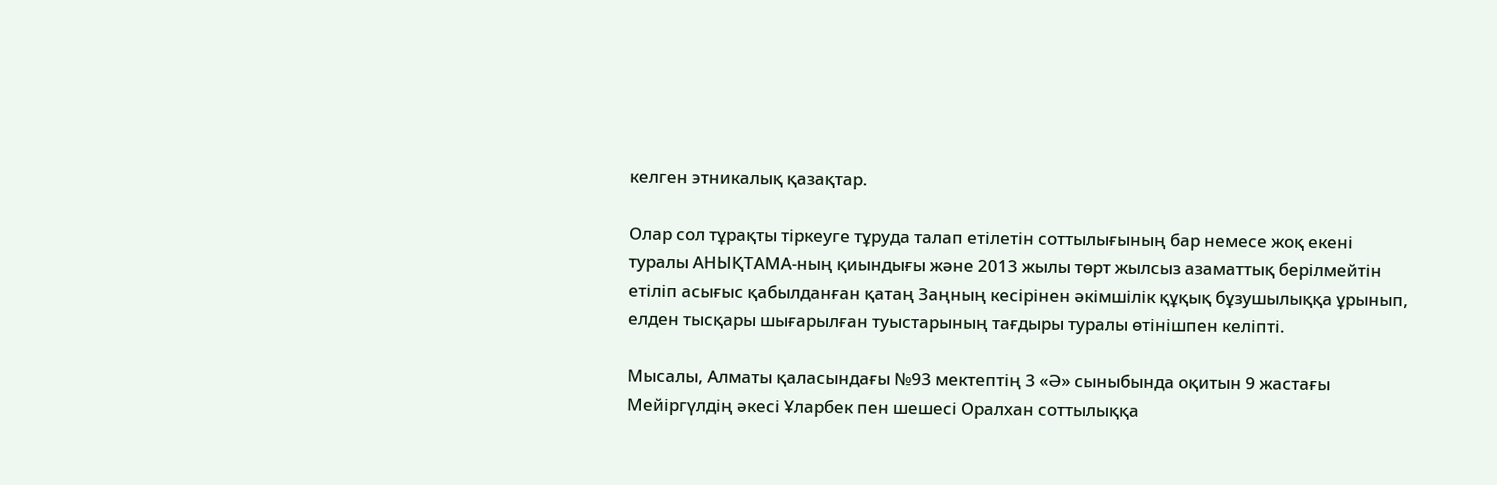келген этникалық қазақтар.

Олар сол тұрақты тіркеуге тұруда талап етілетін соттылығының бар немесе жоқ екені туралы АНЫҚТАМА-ның қиындығы және 2013 жылы төрт жылсыз азаматтық берілмейтін етіліп асығыс қабылданған қатаң Заңның кесірінен әкімшілік құқық бұзушылыққа ұрынып, елден тысқары шығарылған туыстарының тағдыры туралы өтінішпен келіпті.

Мысалы, Алматы қаласындағы №93 мектептің 3 «Ә» сыныбында оқитын 9 жастағы Мейіргүлдің әкесі Ұларбек пен шешесі Оралхан соттылыққа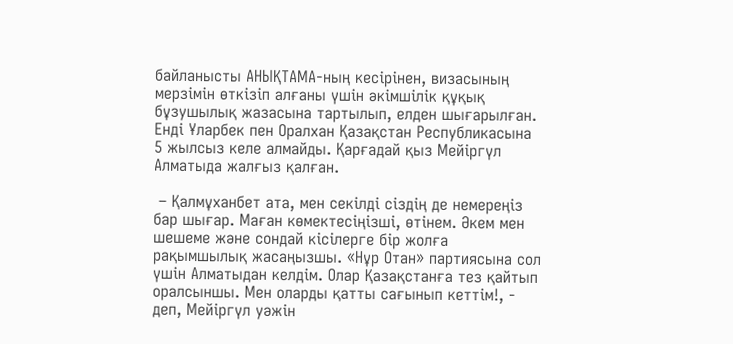байланысты АНЫҚТАМА-ның кесірінен, визасының мерзімін өткізіп алғаны үшін әкімшілік құқық бұзушылық жазасына тартылып, елден шығарылған. Енді Ұларбек пен Оралхан Қазақстан Республикасына 5 жылсыз келе алмайды. Қарғадай қыз Мейіргүл Алматыда жалғыз қалған.

 – Қалмұханбет ата, мен секілді сіздің де немереңіз бар шығар. Маған көмектесіңізші, өтінем. Әкем мен шешеме және сондай кісілерге бір жолға рақымшылық жасаңызшы. «Нұр Отан» партиясына сол үшін Алматыдан келдім. Олар Қазақстанға тез қайтып оралсыншы. Мен оларды қатты сағынып кеттім!, - деп, Мейіргүл уәжін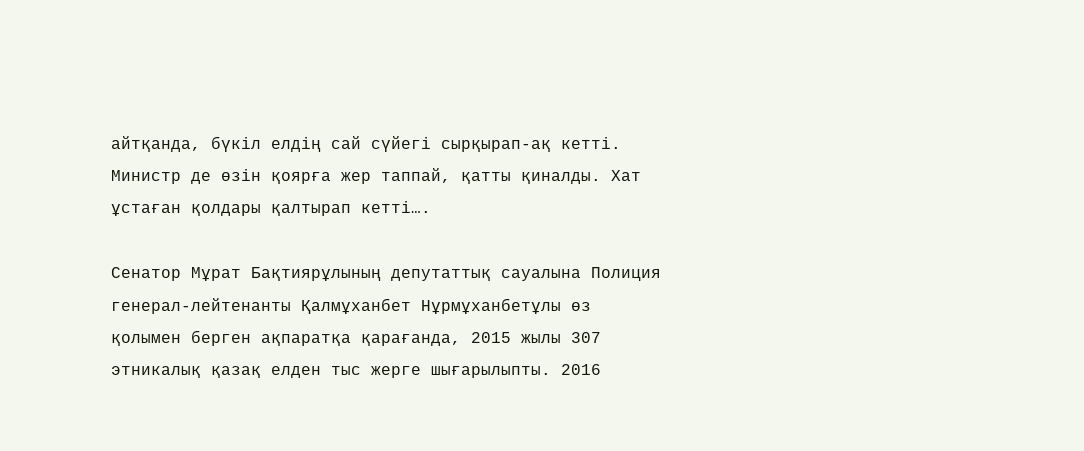айтқанда, бүкіл елдің сай сүйегі сырқырап-ақ кетті. Министр де өзін қоярға жер таппай, қатты қиналды. Хат ұстаған қолдары қалтырап кетті….

Сенатор Мұрат Бақтиярұлының депутаттық сауалына Полиция генерал-лейтенанты Қалмұханбет Нұрмұханбетұлы өз қолымен берген ақпаратқа қарағанда, 2015 жылы 307 этникалық қазақ елден тыс жерге шығарылыпты. 2016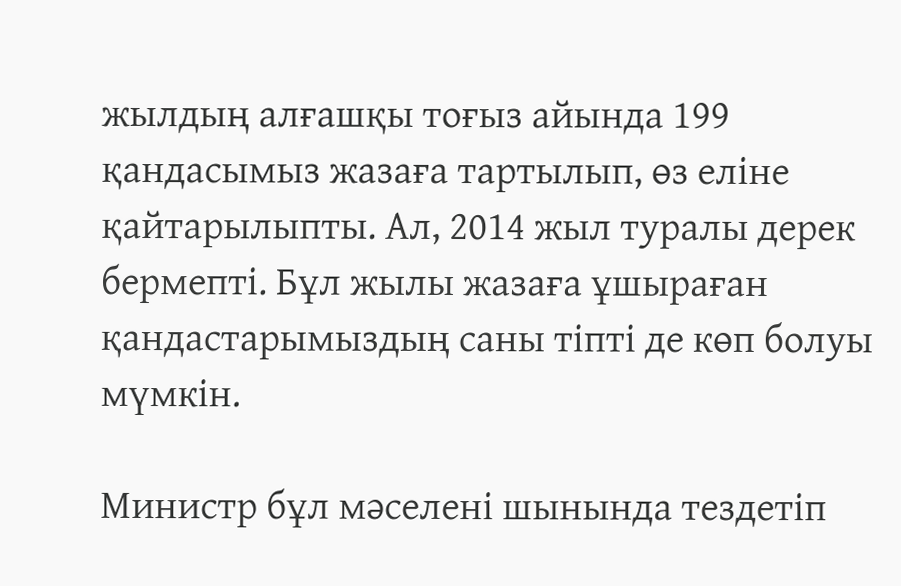жылдың алғашқы тоғыз айында 199 қандасымыз жазаға тартылып, өз еліне қайтарылыпты. Ал, 2014 жыл туралы дерек бермепті. Бұл жылы жазаға ұшыраған қандастарымыздың саны тіпті де көп болуы мүмкін.

Министр бұл мәселені шынында тездетіп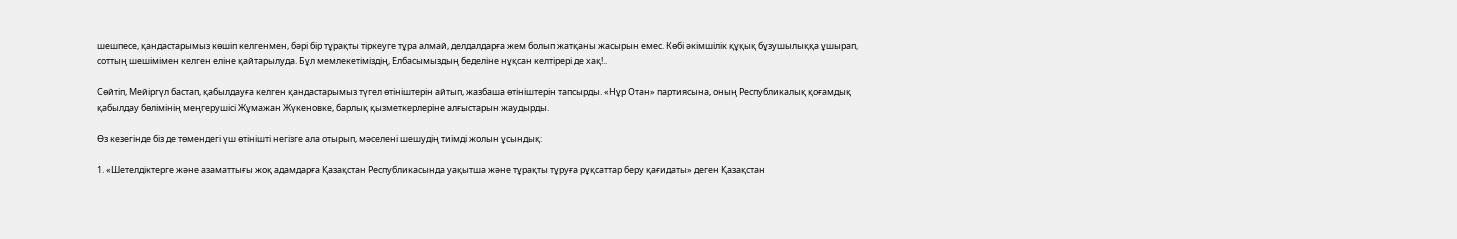шешпесе, қандастарымыз көшіп келгенмен, бәрі бір тұрақты тіркеуге тұра алмай, делдалдарға жем болып жатқаны жасырын емес. Көбі әкімшілік құқық бұзушылыққа ұшырап, соттың шешімімен келген еліне қайтарылуда. Бұл мемлекетіміздің, Елбасымыздың беделіне нұқсан келтірері де хақ!..

Сөйтіп, Мейіргүл бастап, қабылдауға келген қандастарымыз түгел өтініштерін айтып, жазбаша өтініштерін тапсырды. «Нұр Отан» партиясына, оның Республикалық қоғамдық қабылдау бөлімінің меңгерушісі Жұмажан Жүкеновке, барлық қызметкерлеріне алғыстарын жаудырды.

Өз кезегінде біз де төмендегі үш өтінішті негізге ала отырып, мәселені шешудің тиімді жолын ұсындық:

1. «Шетелдіктерге және азаматтығы жоқ адамдарға Қазақстан Республикасында уақытша және тұрақты тұруға рұқсаттар беру қағидаты» деген Қазақстан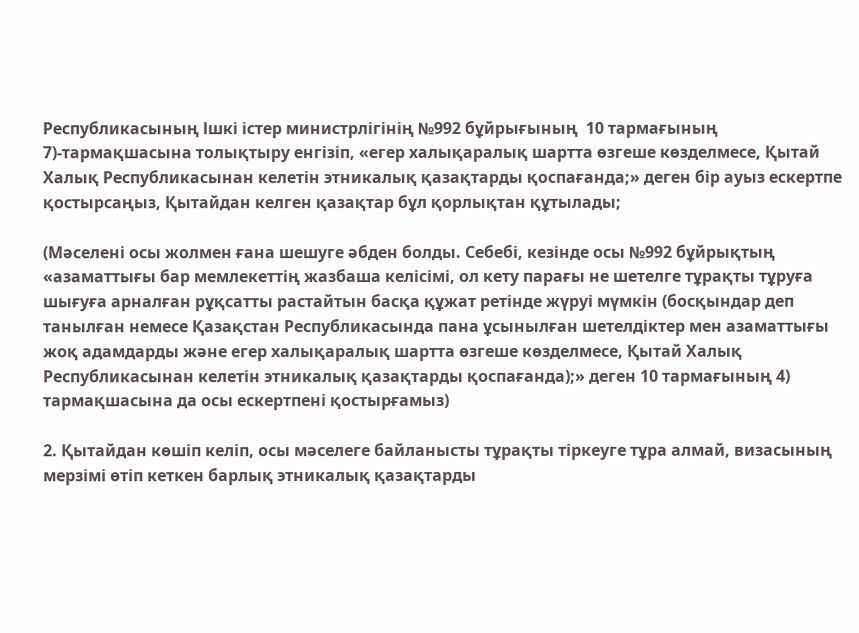Республикасының Ішкі істер министрлігінің №992 бұйрығының  10 тармағының 7)-тармақшасына толықтыру енгізіп, «егер халықаралық шартта өзгеше көзделмесе, Қытай Халық Республикасынан келетін этникалық қазақтарды қоспағанда;» деген бір ауыз ескертпе қостырсаңыз, Қытайдан келген қазақтар бұл қорлықтан құтылады;

(Мәселені осы жолмен ғана шешуге әбден болды. Себебі, кезінде осы №992 бұйрықтың «азаматтығы бар мемлекеттің жазбаша келісімі, ол кету парағы не шетелге тұрақты тұруға шығуға арналған рұқсатты растайтын басқа құжат ретінде жүруі мүмкін (босқындар деп танылған немесе Қазақстан Республикасында пана ұсынылған шетелдіктер мен азаматтығы жоқ адамдарды және егер халықаралық шартта өзгеше көзделмесе, Қытай Халық Республикасынан келетін этникалық қазақтарды қоспағанда);» деген 10 тармағының 4) тармақшасына да осы ескертпені қостырғамыз)

2. Қытайдан көшіп келіп, осы мәселеге байланысты тұрақты тіркеуге тұра алмай, визасының мерзімі өтіп кеткен барлық этникалық қазақтарды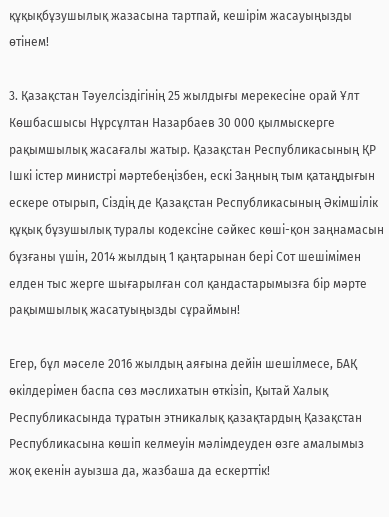құқықбұзушылық жазасына тартпай, кешірім жасауыңызды өтінем!

3. Қазақстан Тәуелсіздігінің 25 жылдығы мерекесіне орай Ұлт Көшбасшысы Нұрсұлтан Назарбаев 30 000 қылмыскерге рақымшылық жасағалы жатыр. Қазақстан Республикасының ҚР Ішкі істер министрі мәртебеңізбен, ескі Заңның тым қатаңдығын ескере отырып, Сіздің де Қазақстан Республикасының Әкімшілік құқық бұзушылық туралы кодексіне сәйкес көші-қон заңнамасын бұзғаны үшін, 2014 жылдың 1 қаңтарынан бері Сот шешімімен елден тыс жерге шығарылған сол қандастарымызға бір мәрте рақымшылық жасатуыңызды сұраймын!

Егер, бұл мәселе 2016 жылдың аяғына дейін шешілмесе, БАҚ өкілдерімен баспа сөз мәслихатын өткізіп, Қытай Халық Республикасында тұратын этникалық қазақтардың Қазақстан Республикасына көшіп келмеуін мәлімдеуден өзге амалымыз жоқ екенін ауызша да, жазбаша да ескерттік!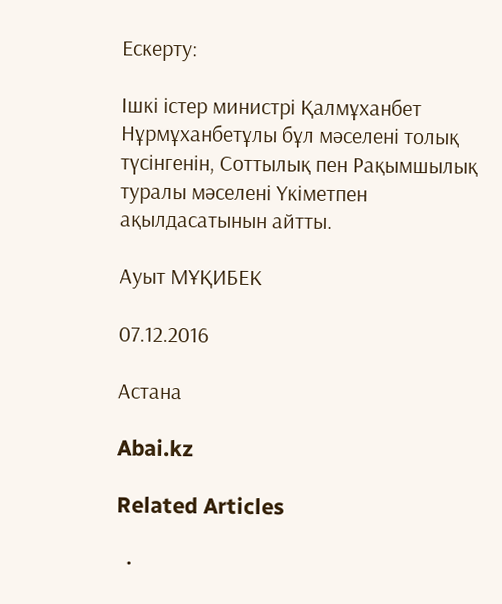Ескерту:

Ішкі істер министрі Қалмұханбет Нұрмұханбетұлы бұл мәселені толық түсінгенін, Соттылық пен Рақымшылық туралы мәселені Үкіметпен ақылдасатынын айтты.

Ауыт МҰҚИБЕК

07.12.2016

Астана

Abai.kz

Related Articles

  •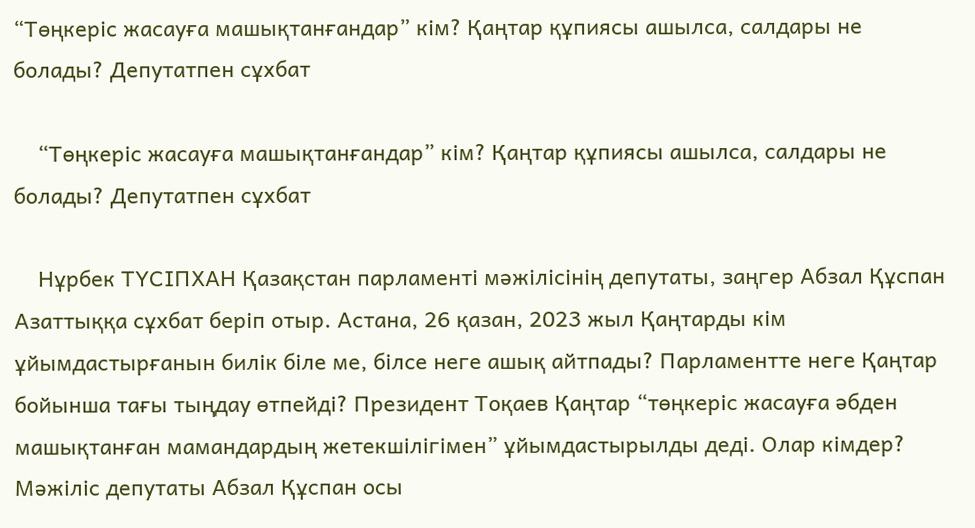“Төңкеріс жасауға машықтанғандар” кім? Қаңтар құпиясы ашылса, салдары не болады? Депутатпен сұхбат

    “Төңкеріс жасауға машықтанғандар” кім? Қаңтар құпиясы ашылса, салдары не болады? Депутатпен сұхбат

    Нұрбек ТҮСІПХАН Қазақстан парламенті мәжілісінің депутаты, заңгер Абзал Құспан Азаттыққа сұхбат беріп отыр. Астана, 26 қазан, 2023 жыл Қаңтарды кім ұйымдастырғанын билік біле ме, білсе неге ашық айтпады? Парламентте неге Қаңтар бойынша тағы тыңдау өтпейді? Президент Тоқаев Қаңтар “төңкеріс жасауға әбден машықтанған мамандардың жетекшілігімен” ұйымдастырылды деді. Олар кімдер? Мәжіліс депутаты Абзал Құспан осы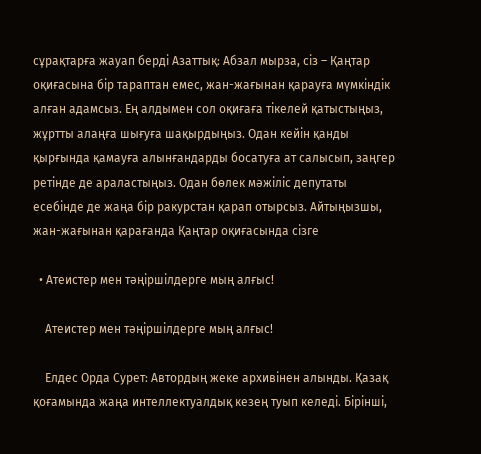сұрақтарға жауап берді Азаттық: Абзал мырза, сіз – Қаңтар оқиғасына бір тараптан емес, жан-жағынан қарауға мүмкіндік алған адамсыз. Ең алдымен сол оқиғаға тікелей қатыстыңыз, жұртты алаңға шығуға шақырдыңыз. Одан кейін қанды қырғында қамауға алынғандарды босатуға ат салысып, заңгер ретінде де араластыңыз. Одан бөлек мәжіліс депутаты есебінде де жаңа бір ракурстан қарап отырсыз. Айтыңызшы, жан-жағынан қарағанда Қаңтар оқиғасында сізге

  • Атеистер мен тәңіршілдерге мың алғыс!

    Атеистер мен тәңіршілдерге мың алғыс!

    Елдес Орда Сурет: Автордың жеке архивінен алынды. Қазақ қоғамында жаңа интеллектуалдық кезең туып келеді. Бірінші,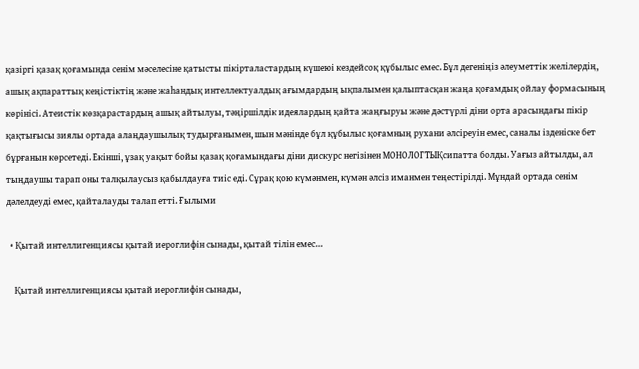қазіргі қазақ қоғамында сенім мәселесіне қатысты пікірталастардың күшеюі кездейсоқ құбылыс емес. Бұл дегеніңіз әлеуметтік желілердің, ашық ақпараттық кеңістіктің және жаһандық интеллектуалдық ағымдардың ықпалымен қалыптасқан жаңа қоғамдық ойлау формасының көрінісі. Атеистік көзқарастардың ашық айтылуы, тәңіршілдік идеялардың қайта жаңғыруы және дәстүрлі діни орта арасындағы пікір қақтығысы зиялы ортада алаңдаушылық тудырғанымен, шын мәнінде бұл құбылыс қоғамның рухани әлсіреуін емес, саналы ізденіске бет бұрғанын көрсетеді. Екінші, ұзақ уақыт бойы қазақ қоғамындағы діни дискурс негізінен МОНОЛОГТЫҚсипатта болды. Уағыз айтылды, ал тыңдаушы тарап оны талқылаусыз қабылдауға тиіс еді. Сұрақ қою күмәнмен, күмән әлсіз иманмен теңестірілді. Мұндай ортада сенім дәлелдеуді емес, қайталауды талап етті. Ғылыми

  • Қытай интеллигенциясы қытай иероглифін сынады, қытай тілін емес…

    Қытай интеллигенциясы қытай иероглифін сынады,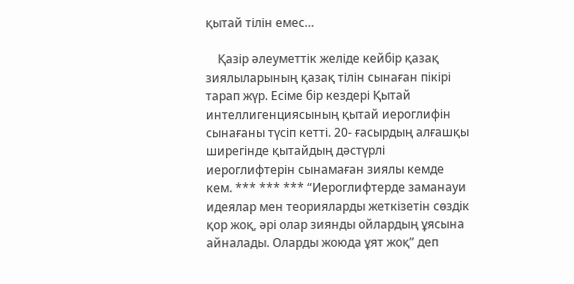қытай тілін емес…

    Қазір әлеуметтік желіде кейбір қазақ зиялыларының қазақ тілін сынаған пікірі тарап жүр. Есіме бір кездері Қытай интеллигенциясының қытай иероглифін сынағаны түсіп кетті. 20- ғасырдың алғашқы ширегінде қытайдың дәстүрлі иероглифтерін сынамаған зиялы кемде кем. *** *** *** “Иероглифтерде заманауи идеялар мен теорияларды жеткізетін сөздік қор жоқ, әрі олар зиянды ойлардың ұясына айналады. Оларды жоюда ұят жоқ” деп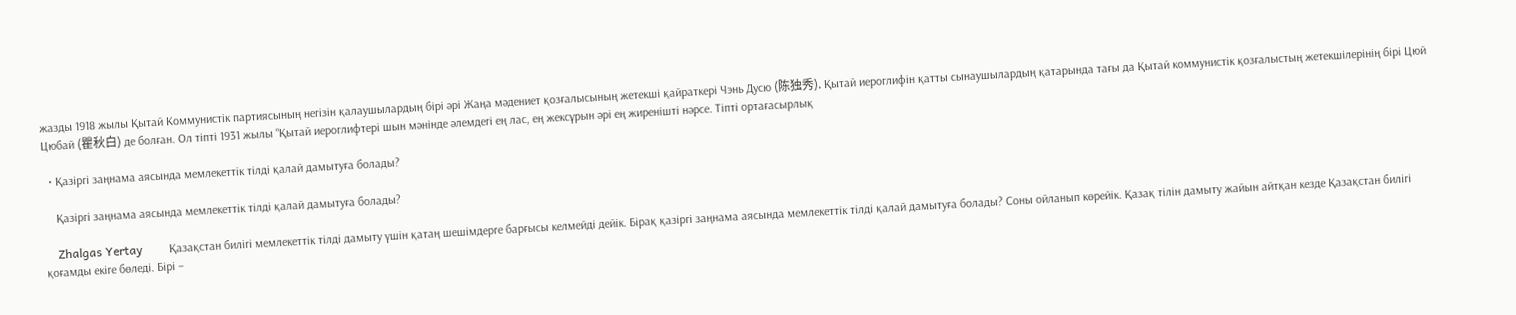жазды 1918 жылы Қытай Коммунистік партиясының негізін қалаушылардың бірі әрі Жаңа мәдениет қозғалысының жетекші қайраткері Чэнь Дусю (陈独秀). Қытай иероглифін қатты сынаушылардың қатарында тағы да Қытай коммунистік қозғалыстың жетекшілерінің бірі Цюй Цюбай (瞿秋白) де болған. Ол тіпті 1931 жылы “Қытай иероглифтері шын мәнінде әлемдегі ең лас, ең жексұрын әрі ең жиренішті нәрсе. Тіпті ортағасырлық

  • Қазіргі заңнама аясында мемлекеттік тілді қалай дамытуға болады?

    Қазіргі заңнама аясында мемлекеттік тілді қалай дамытуға болады?

    Zhalgas Yertay         Қазақстан билігі мемлекеттік тілді дамыту үшін қатаң шешімдерге барғысы келмейді дейік. Бірақ қазіргі заңнама аясында мемлекеттік тілді қалай дамытуға болады? Соны ойланып көрейік. Қазақ тілін дамыту жайын айтқан кезде Қазақстан билігі қоғамды екіге бөледі. Бірі –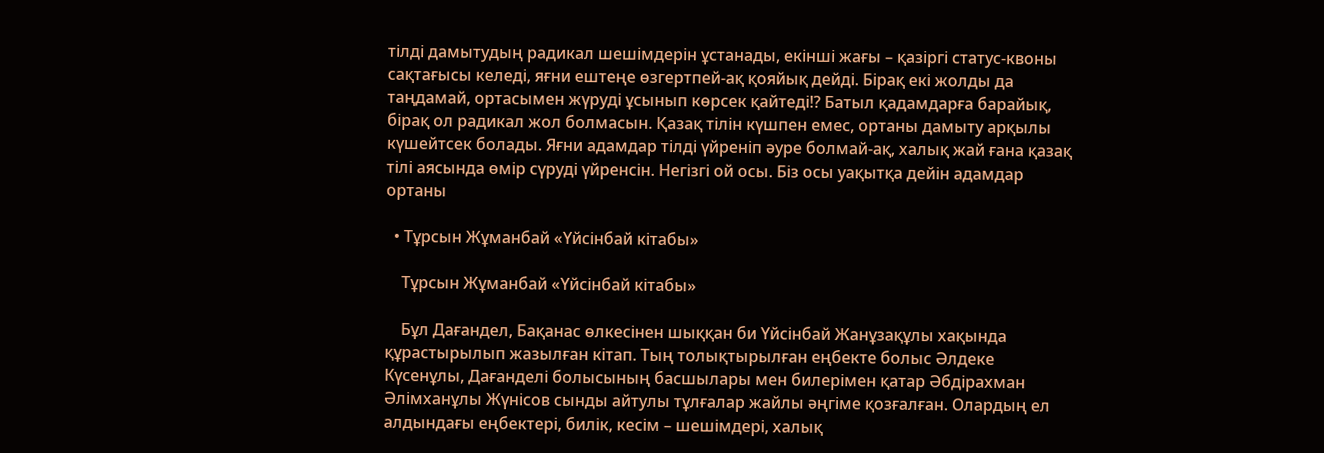тілді дамытудың радикал шешімдерін ұстанады, екінші жағы – қазіргі статус-квоны сақтағысы келеді, яғни ештеңе өзгертпей-ақ қояйық дейді. Бірақ екі жолды да таңдамай, ортасымен жүруді ұсынып көрсек қайтеді!? Батыл қадамдарға барайық, бірақ ол радикал жол болмасын. Қазақ тілін күшпен емес, ортаны дамыту арқылы күшейтсек болады. Яғни адамдар тілді үйреніп әуре болмай-ақ, халық жай ғана қазақ тілі аясында өмір сүруді үйренсін. Негізгі ой осы. Біз осы уақытқа дейін адамдар ортаны

  • Тұрсын Жұманбай «Үйсінбай кітабы»

    Тұрсын Жұманбай «Үйсінбай кітабы»

    Бұл Дағандел, Бақанас өлкесінен шыққан би Үйсінбай Жанұзақұлы хақында құрастырылып жазылған кітап. Тың толықтырылған еңбекте болыс Әлдеке Күсенұлы, Дағанделі болысының басшылары мен билерімен қатар Әбдірахман Әлімханұлы Жүнісов сынды айтулы тұлғалар жайлы әңгіме қозғалған. Олардың ел алдындағы еңбектері, билік, кесім – шешімдері, халық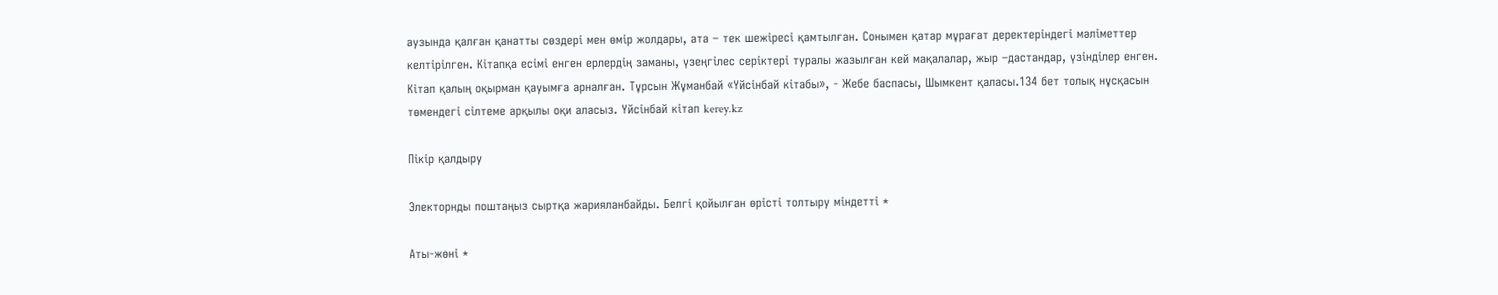аузында қалған қанатты сөздері мен өмір жолдары, ата – тек шежіресі қамтылған. Сонымен қатар мұрағат деректеріндегі мәліметтер келтірілген. Кітапқа есімі енген ерлердің заманы, үзеңгілес серіктері туралы жазылған кей мақалалар, жыр –дастандар, үзінділер енген. Кітап қалың оқырман қауымға арналған. Тұрсын Жұманбай «Үйсінбай кітабы», - Жебе баспасы, Шымкент қаласы.134 бет толық нұсқасын төмендегі сілтеме арқылы оқи аласыз. Үйсінбай кітап kerey.kz

Пікір қалдыру

Электорнды поштаңыз сыртқа жарияланбайды. Белгі қойылған өрісті толтыру міндетті *

Аты-жөні *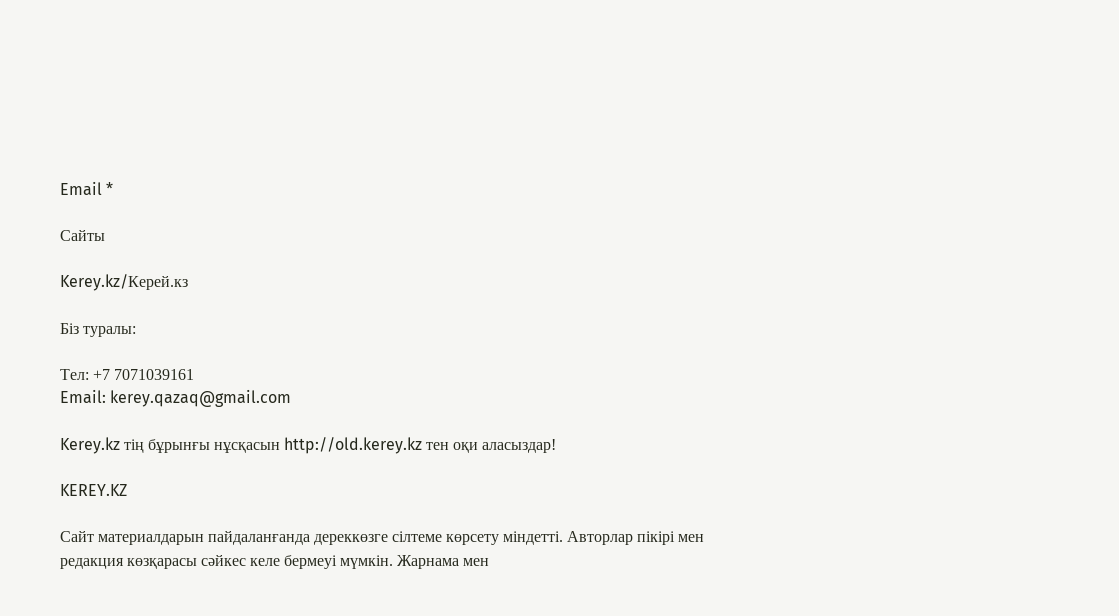Email *

Сайты

Kerey.kz/Керей.кз

Біз туралы:

Тел: +7 7071039161
Email: kerey.qazaq@gmail.com

Kerey.kz тің бұрынғы нұсқасын http://old.kerey.kz тен оқи аласыздар!

KEREY.KZ

Сайт материалдарын пайдаланғанда дереккөзге сілтеме көрсету міндетті. Авторлар пікірі мен редакция көзқарасы сәйкес келе бермеуі мүмкін. Жарнама мен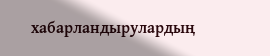хабарландырулардың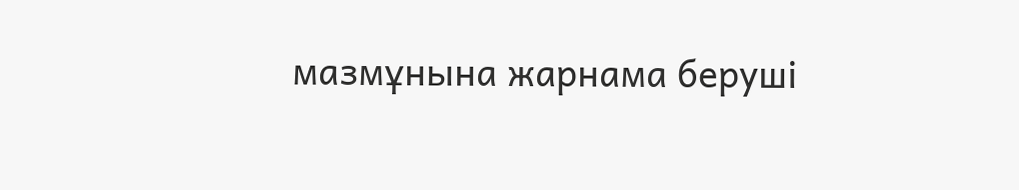мазмұнына жарнама беруші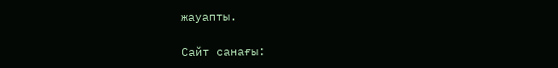жауапты.

Сайт санағы: